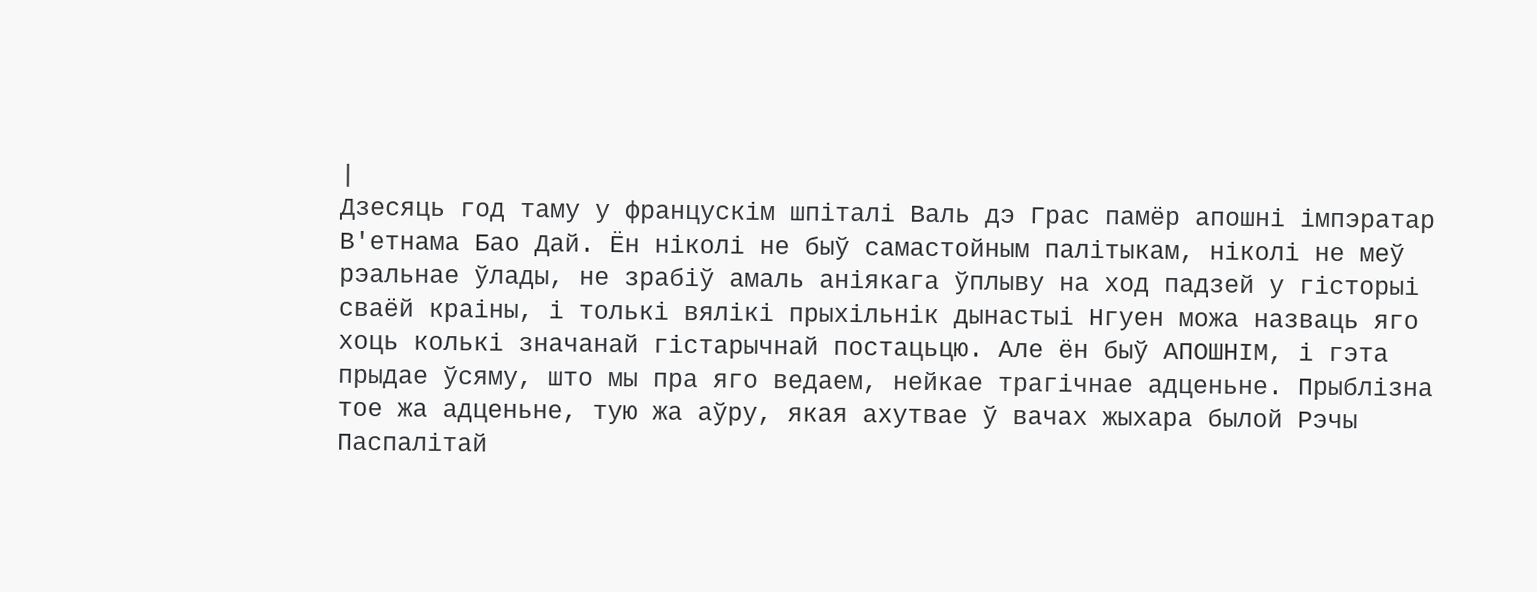|
Дзесяць год таму у францускім шпіталі Валь дэ Грас памёр апошні імпэратар В'етнама Бао Дай. Ён ніколі не быў самастойным палітыкам, ніколі не меў рэальнае ўлады, не зрабіў амаль аніякага ўплыву на ход падзей у гісторыі сваёй краіны, і толькі вялікі прыхільнік дынастыі Нгуен можа назваць яго хоць колькі значанай гістарычнай постацьцю. Але ён быў АПОШНІМ, і гэта прыдае ўсяму, што мы пра яго ведаем, нейкае трагічнае адценьне. Прыблізна тое жа адценьне, тую жа аўру, якая ахутвае ў вачах жыхара былой Рэчы Паспалітай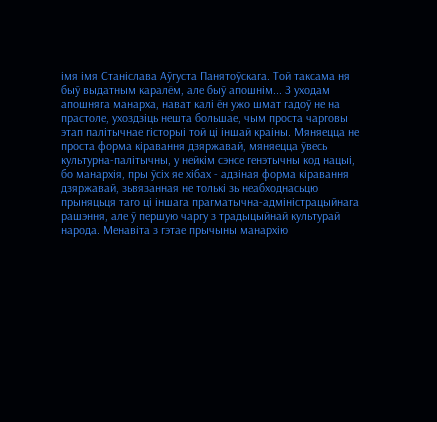імя імя Станіслава Аўгуста Панятоўскага. Той таксама ня быў выдатным каралём, але быў апошнім... З уходам апошняга манарха, нават калі ён ужо шмат гадоў не на прастоле, ухоздзіць нешта большае, чым проста чарговы этап палітычнае гісторыі той ці іншай краіны. Мяняецца не проста форма кіравання дзяржавай, мяняецца ўвесь культурна-палітычны, у нейкім сэнсе генэтычны код нацыі, бо манархія, пры ўсіх яе хібах - адзіная форма кіравання дзяржавай, зьвязанная не толькі зь неабходнасьцю прыняцьця таго ці іншага прагматычна-адміністрацыйнага рашэння, але ў першую чаргу з традыцыйнай культурай народа. Менавіта з гэтае прычыны манархію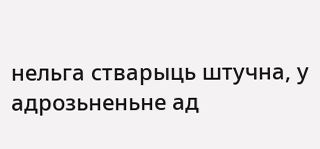нельга стварыць штучна, у адрозьненьне ад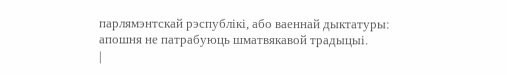парлямэнтскай рэспублікі, або ваеннай дыктатуры: апошня не патрабуюць шматвякавой традыцыі.
|